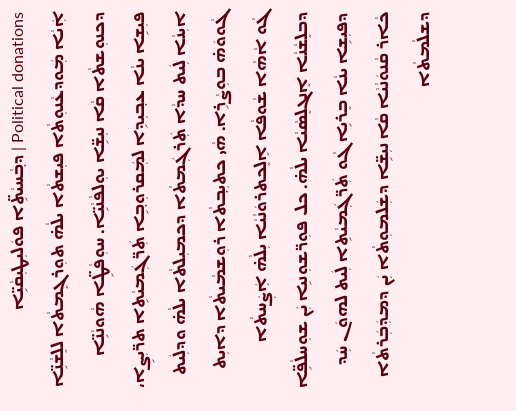Political donations | ܕܒ݂ܵܚܝܵܬܹ̈ܐ ܦܘܿܠܝܼܛܝܼܩܵܝܹ̈ܐ
ܐܲܝܵܐ ܡܲܘܕܥܵܢܘܼܬܵܐ ܦܝܼܫܬܵܐ ܝܠܵܗ̇ ܬܘܼܪܓܸܡܬܵܐ ܠܠܸܫܵܢܹ̈ܐ ܕܟܢܘܼܫܬܵܐ ܩܵܐ ܢܝܼܫܹ̈ܐ ܝܘܼܠܦܵܢܵܝܹ̈ܐ. ܚܘܼܦܵܛܹ̈ܐ ܗܵܘܢܵܢܹ̈ܐ ܦܝܼܫܹܐ ܝܢܵܐ ܥܒ݂ܝܼܕܹܐ ܠܡܲܩܪܘܼܒ݂ܹܐ ܬܲܪ̈ܓܲܡܝܵܬܹܐ ܬܪ̈ܝܼܨܹܐ، ܐܝܼܢܵܐ ܠܲܝܬ ܚܕܵܐ ܬܲܪܓܲܡܬܵܐ ܕܟܡܝܼܠܬܵܐ ܝܠܵܗ̇ ܘܕܠܲܝܬ ܓܵܘܘܿܗ̇ ܒܘܼܨܵܪܹܐ. ܗܵܝ ܟܬܝܼܒ݂ܬܵܐ ܪܘܼܫܡܵܝܬܵܐ ܕܐܝܼܬ ܓܵܘ ܐܵܗܵܐ ܫܵܘܦܵܐ ܐܸܠܸܟܬܪܘܿܢܵܝܵܐ ܝܼܠܵܗ̇ ܐܲܨܲܚܬܵܐ ܕܒܠܸܫܵܢܵܐ ܐܸܢܓܠܸܣܵܝܵܐ ܝܠܵܗ̇. ܟܠ ܦܘܼܪ̈ܫܘܼܢܝܹܐ ܝܲܢ ܫܘܼܚܠܵܦܹ̈ܐ ܕܦܝܼܫܹܐ ܝܢܵܐ ܒܸܪܝܹܐ ܓܵܘ ܬܲܪ̈ܓܲܡܝܵܬܹܐ ܠܲܝܬ ܠܗܘܿܢ ܚܲܕ ܟܵܐܪ ܩܵܢܘܿܢܵܝܵܐ ܩܵܐ ܢܝܼܫܹ̈ܐ ܕܫܲܠܡܘܼܬܵܐ ܝܲܢ ܕܡܕܲܒܲܪܬܵܐ ܕܫܠܵܡܬܵܐ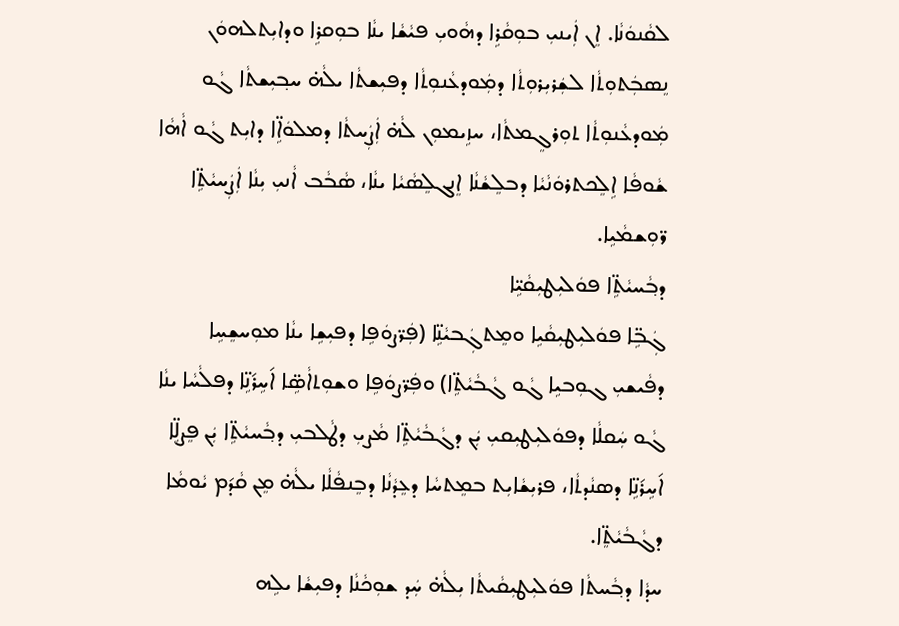ܠܩܵܢܘܿܢܵܐ. ܐܸܢ ܐܲܝܢܝܼ ܒܘܼܩܵܪܹܐ ܕܗܵܘܝܼ ܦܝܵܫܵܐ ܝܢܵܐ ܒܘܼܩܪܹܐ ܘܕܐܝܼܬܠܗܘܿܢ ܢܸܣܒܲܬܘܼܬܵܐ ܠܫܲܪܝܼܪܘܼܬܵܐ ܕܡܲܘܕܥܵܢܘܼܬܵܐ ܕܦܝܼܫܬܵܐ ܝܠܵܗ̇ ܚܒ݂ܝܼܫܬܵܐ ܓܵܘ ܡܲܘܕܥܵܢܘܼܬܵܐ ܬܘܼܪܓܸܡܬܵܐ، ܚܙܹܝܡܘܼܢ ܠܵܗ̇ ܐܲܨܲܚܬܵܐ ܕܡܠܘܿܐܹ̈ܐ ܕܐܝܼܬ ܓܵܘ ܐܵܗܵܐ ܫܵܘܦܵܐ ܐܹܠܸܟܬܪܘܿܢܵܝܵܐ ܕܒܠܸܫܵܢܵܐ ܐܸܢܓܠܸܣܵܝܵܐ ܝܢܵܐ، ܣܵܒܵܒ ܐܵܢܝܼ ܝܼܢܵܐ ܐܲܨܲܚܝܵܬܹ̈ܐ ܪ̈ܘܼܫܡܵܝܹܐ.
ܕܒ݂ܵܚܝܵܬܹ̈ܐ ܦܘܿܠܝܼܛܝܼܩܵܝܹ̈ܐ
ܓܲܒܹ̈ܐ ܦܘܿܠܝܼܛܝܼܩܵܝܹܐ ܘܡܸܬܓܲܒܝܵܢܹ̈ܐ (ܦܲܪ̈ܨܘܿܦܹܐ ܕܦܝܼܫܹܐ ܝܢܵܐ ܡܘܼܚܫܸܚܹܐ ܕܦܵܝܫܝܼ ܓܘܼܒܝܹܐ ܓܵܘ ܓܵܒܵܝܵܬܹ̈ܐ) ܘܦܲܪ̈ܨܘܿܦܹܐ ܘܫܘܼܬܐܵܣܹ̈ܐ ܐ݇ܚܹܪ݇ܢܹ̈ܐ ܕܦܠܵܚܵܐ ܝܢܵܐ ܓܵܘ ܚܲܩܠܵܐ ܕܦܘܿܠܝܼܛܝܼܩܝܼ ܝܲܢ ܕܓܵܒܵܝܵܬܹ̈ܐ ܡܵܨܝܼ ܕܛܵܠܒܝܼ ܕܒ݂ܵܚܝܵܬܹ̈ܐ ܝܲܢ ܦܸܨܠܹ̈ܐ ܐ݇ܚܹܪ݇ܢܹ̈ܐ ܕܣܢܵܕܬܵܐ، ܦܪܝܼܫܵܐܝܼܬ ܒܡܸܬܚܵܐ ܕܥܸܕܵܢܵܐ ܕܒܸܢܦܵܠܵܐ ܝܠܵܗ̇ ܡܸܢ ܩܵܕ݇ܡ ܝܵܘܡܵܐ ܕܓܵܒܵܝܵܬܸ̈ܐ.
ܚܕܵܐ ܕܒ݂ܵܚܬܵܐ ܦܘܿܠܝܼܛܝܼܩܵܝܬܵܐ ܝܼܠܵܗ̇ ܚܲܕ ܫܘܼܟܵܢܵܐ ܕܦܝܼܫܵܐ ܝܠܹܗ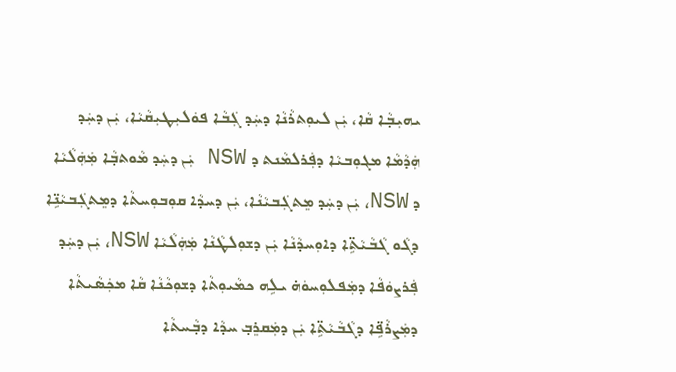ܝܗܝܼܒ݂ܵܐ ܩܵܐ، ܝܲܢ ܠܝܘܼܬܪܵܢܵܐ ܕܚܲܕ ܓܲܒܵܐ ܦܘܿܠܝܼܛܝܼܩܵܝܵܐ، ܝܲܢ ܕܚܲܕ ܗܲܕܵܡܵܐ ܡܓܘܼܒܝܵܐ ܕܦܲܪܠܡܵܢܬ ܕ NSW ܝܲܢ ܕܚܲܕ ܡܵܘܬܒ݂ܵܐ ܡܲܗܲܠܵܝܵܐ ܕ NSW، ܝܲܢ ܕܚܲܕ ܡܸܬܓܲܒܝܵܢܵܐ، ܝܲܢ ܕܚܕܵܐ ܩܘܼܒܘܼܚܬܵܐ ܕܡܸܬܓܲܒܝܵܢܹ̈ܐ ܕܓܵܘ ܓܵܒܵܝܵܬܹ̈ܐ ܕܐܘܼܚܕܵܢܵܐ ܝܲܢ ܕܫܘܼܠܛܵܢܵܐ ܡܲܗܲܠܵܝܵܐ NSW، ܝܲܢ ܕܚܲܕ ܦܲܪܨܘܿܦܵܐ ܕܡܲܦܠܘܼܚܘܿܗ̇ ܝܠܹܗ ܟܡܵܝܘܼܬܵܐ ܕܫܘܼܟܵܢܵܐ ܩܵܐ ܡܟܲܣܵܝܬܵܐ ܕܡܲܨܪܵܦܹ̈ܐ ܕܓܵܒܵܝܵܬܹ̈ܐ ܝܲܢ ܕܡܲܩܪܸܒ݂ ܚܕܵܐ ܕܒ݂ܵܚܬܵܐ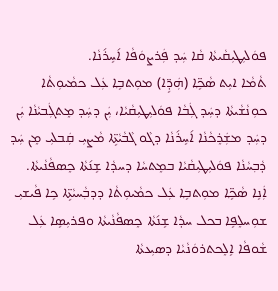ܦܘܿܠܝܼܛܝܼܩܵܝܬܵܐ ܩܵܐ ܚܲܕ ܦܲܪܨܘܿܦܵܐ ܐ݇ܚܹܪ݇ܢܵܐ.
ܬܵܡܵܐ ܐܝܼܬ ܣܵܟ݂ܹ̈ܐ (ܗܲܕܹ̈ܐ) ܡܘܼܬܒ݂ܹܐ ܥܲܠ ܟܡܵܝܘܼܬܵܐ ܟܘܼܢܵܫܵܝܬܵܐ ܕܚܲܕ ܓܲܒܵܐ ܦܘܿܠܝܼܛܝܼܩܵܝܵܐ، ܝܲܢ ܕܚܲܕ ܡܸܬܓܲܒܝܵܢܵܐ ܝܲܢ ܕܚܲܕ ܡܫܲܪܸܟܵܢܵܐ ܐ݇ܚܹܪ݇ܢܵܐ ܕܓܵܘ ܓܵܒܵܝܵܬܹ̈ܐ ܡܵܨܝܼ ܩܲܒܠܝܼ ܡܸܢ ܚܲܕ ܕܵܒ݂ܚܵܢܵܐ ܦܘܿܠܝܼܛܝܼܩܵܝܵܐ ܒܡܸܬܚܵܐ ܕܚܕܵܐ ܫܹܢ݇ܬܵܐ ܟܸܣܦܵܢܵܝܬܵܐ. ܐܲܢܹܐ ܣܵܟ݂ܹ̈ܐ ܡܘܼܬܒ݂ܹܐ ܥܲܠ ܟܡܵܝܘܼܬܵܐ ܕܕܒ݂ܵܚܝܵܬܹ̈ܐ ܟܹܐ ܦܵܝܫܝܼ ܫܘܼܚܠܸܦܹܐ ܒܟܠ ܚܕܵܐ ܫܹܢ݇ܬܵܐ ܟܸܣܦܵܢܵܝܬܵܐ ܘܦܪܝܼܣܹܐ ܥܲܠ ܫܵܘܦܵܐ ܐܹܠܸܟܬܪܘܿܢܵܝܵܐ ܕܣܝܼܥܬܵܐ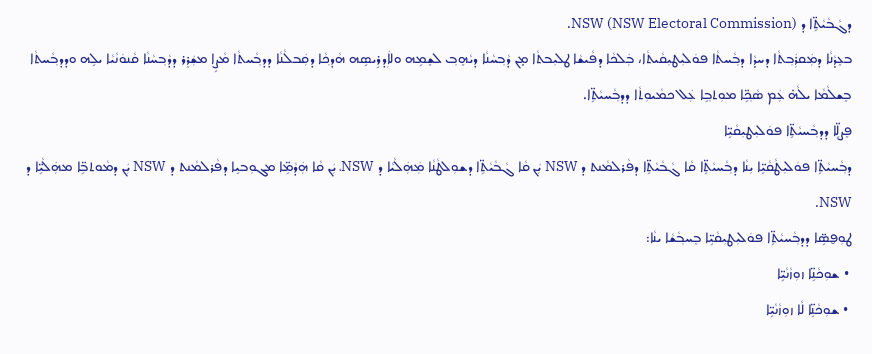ܕܓܵܒܵܝܵܬܹ̈ܐ ܕ NSW (NSW Electoral Commission).
ܒܥܸܕܵܢܵܐ ܕܡܲܩܪܲܒ݂ܬܵܐ ܕܚܕܵܐ ܕܒ݂ܵܚܬܵܐ ܦܘܿܠܝܼܛܝܼܩܵܝܬܵܐ، ܒܲܠܟܵܐ ܕܦܵܝܫܵܐ ܛܠܝܼܒܬܵܐ ܡ̣ܢ ܕܵܒ݂ܚܵܢܵܐ ܕܝܵܗܸܒ݂ ܠܫܸܡܹܗ ܘܠܐܲܕܪܹܝܣܹܗ ܗܵܕܟ݂ܵܐ ܕܩܲܒܠܵܢܵܐ ܕܕܒ݂ܵܚܬܵܐ ܡܵܨܹܐ ܡܫܲܪܸܪ ܕܕܵܒ݂ܚܵܢܵܐ ܩܵܢܘܿܢܵܝܵܐ ܝܠܹܗ ܘܕܕܒ݂ܵܚܬܵܐ ܒܸܫܠܵܡܵܐ ܝܠܵܗ̇ ܥܲܡ ܣܵܟ݂ܹ̈ܐ ܡܘܼܬܒ݂ܹܐ ܥܲܠ ܟܡܵܝܘܼܬܵܐ ܕܕܒ݂ܵܚܝܵܬܹ̈ܐ.
ܦܸܨܠܹ̈ܐ ܕܕܒ݂ܵܚܝܵܬܹ̈ܐ ܦܘܿܠܝܼܛܝܼܩܵܝܹ̈ܐ
ܕܒ݂ܵܚܝܵܬܹ̈ܐ ܦܘܿܠܝܼܛܵܩܵܝܹ̈ܐ ܝܼܢܵܐ ܕܒ݂ܵܚܝܵܬܹ̈ܐ ܩܵܐ ܓܵܒܵܝܵܬܹ̈ܐ ܕܦܵܪܠܡܵܢܬ ܕ NSW ܝܲܢ ܩܵܐ ܓܵܒܵܝܵܬܹ̈ܐ ܕܫܘܼܠܛܵܢܵܐ ܡܲܗܲܠܵܝܵܐ ܕ NSW، ܝܲܢ ܩܵܐ ܗܲܕܵܡܹ̈ܐ ܡܓܘܼܒܝܹܐ ܕܦܵܪܠܡܵܢܬ ܕ NSW ܝܲܢ ܕܡܵܘܬܒܹ̈ܐ ܡܗܲܠܵܝܹ̈ܐ ܕ NSW.
ܛܘܼܦ̮ܣܹ̈ܐ ܕܕܒ݂ܵܚܝܵܬܹ̈ܐ ܦܘܿܠܝܼܛܝܼܩܵܝܹ̈ܐ ܒܸܚܒ݂ܵܫܵܐ ܝܢܵܐ:
 • ܫܘܼܟܵܢܹ̈ܐ ܙܘܼܙܵܢܵܝܹ̈ܐ
 • ܫܘܼܟܵܢܹ̈ܐ ܠܵܐ ܙܘܼܙܵܢܵܝܹ̈ܐ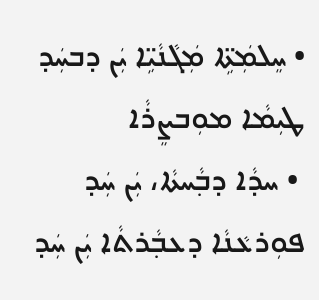• ܚܸܠܡܲܬܹ̈ܐ ܡܲܓܵܢܵܝܹ̈ܐ ܝܲܢ ܕܒܚܲܕ ܛܝܼܡܵܐ ܡܘܼܒܨܸܪܵܐ
 • ܚܕܵܐ ܕܒ݂ܵܚܬܵܐ، ܝܲܢ ܚܲܕ ܦܘܼܪܥܵܢܵܐ ܕܥܒ݂ܵܪܬܵܐ ܝܲܢ ܚܲܕ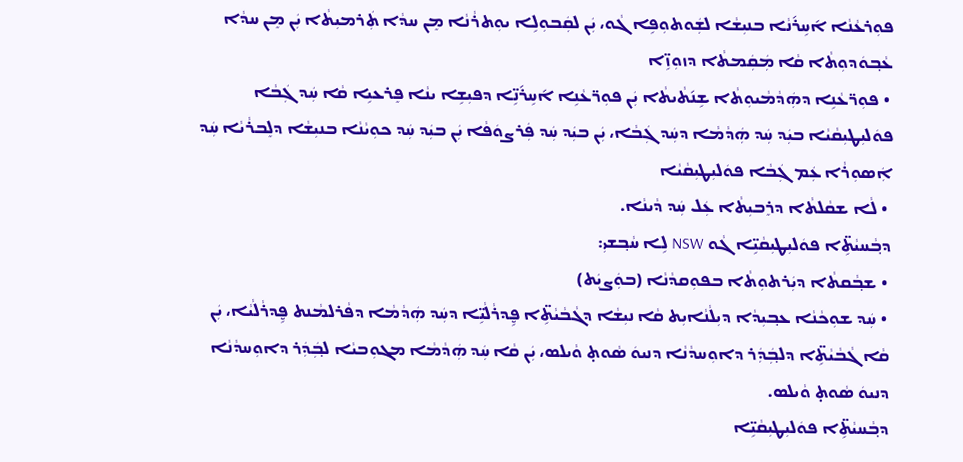ܦܘܼܪܥܵܢܵܐ ܐ݇ܚܹܪ݇ܢܵܐ ܒܢܝܼܫܵܐ ܠܫܲܘܬܘܼܦܹܐ ܓܵܘ، ܝܲܢ ܠܩܲܒܘܼܠܹܐ ܝܘܼܬܪܵܢܵܐ ܡܸܢ ܚܕܵܐ ܬܲܪܡܝܼܬܵܐ ܝܲܢ ܡܸܢ ܚܕܵܐ ܥܵܒ݂ܘܿܕܘܼܬܵܐ ܩܵܐ ܡܲܩܲܡܬܵܐ ܕܙܘܼܙܹ̈ܐ
 • ܦܘܼܪ̈ܥܵܢܹܐ ܕܗܲܕܵܡܵܝܘܼܬܵܐ ܫܹܢ݇ܬܵܝܬܵܐ ܝܲܢ ܦܘܼܪ̈ܥܵܢܹܐ ܐ݇ܚܹܪ݇ܢܹ̈ܐ ܕܦܝܼܫܹܐ ܝܢܵܐ ܦܸܪܥܝܹܐ ܩܵܐ ܚܲܕ ܓܲܒܵܐ ܦܘܿܠܝܼܛܝܼܩܵܝܵܐ ܒܝܲܕ ܚܲܕ ܗܲܕܵܡܵܐ ܕܚܲܕ ܓܲܒܵܐ، ܝܲܢ ܒܝܲܕ ܚܲܕ ܦܲܪܨܘܿܦܵܐ ܝܲܢ ܒܝܲܕ ܚܲܕ ܟܘܼܝܵܢܵܐ ܒܢܝܼܫܵܐ ܕܠܸܒܪܵܝܵܐ ܚܲܕ ܐܲܣܘܼܪܵܐ ܥܲܡ ܓܲܒܵܐ ܦܘܿܠܝܼܛܝܼܩܵܝܵܐ
 • ܠܵܐ ܫܩܵܠܬܵܐ ܕܪܸܒܝܼܬܵܐ ܥܲܠ ܚܲܕ ܕܵܝܢܵܐ.
ܕܒ݂ܵܚܝܵܬܹ̈ܐ ܦܘܿܠܝܼܛܝܼܩܵܝܹ̈ܐ ܓܵܘ NSW ܠܹܐ ܚܵܒ݂ܫܝܼ:
 • ܫܒ݂ܵܩܬܵܐ ܕܝܲܪܬܘܼܬܵܐ ܒܦܘܼܩܕܵܢܵܐ (ܒܘܲܨܝܲܬ)
 • ܚܲܕ ܫܘܼܟܵܢܵܐ ܥܒ݂ܝܼܕܵܐ ܕܝܼܠܵܢܵܐܝܼܬ ܩܵܐ ܢܝܼܫܵܐ ܕܓܵܒܵܝܵܬܹ̈ܐ ܦ̮ܹܕܪܵܠܵܝܹ̈ܐ ܕܚܲܕ ܗܲܕܵܡܵܐ ܕܦܵܪܠܡܵܢܬ ܦ̮ܹܕܪܵܠܵܝܵܐ، ܝܲܢ ܩܵܐ ܓܵܒܵܝܵܬܹ̈ܐ ܕܠܒ݂ܲܕܲܪ ܕܐܘܼܚܕܵܢܵܐ ܕܢܝܘܿ ܣܵܘܬ̣ ܘܵܝܠܣ، ܝܲܢ ܩܵܐ ܚܲܕ ܗܲܕܵܡܵܐ ܡܓܘܼܒܝܵܐ ܠܒ݂ܲܕܲܪ ܕܐܘܼܚܕܵܢܵܐ ܕܢܝܘܿ ܣܵܘܬ̣ ܘܵܝܠܣ.
ܕܒ݂ܵܚܝܵܬܹ̈ܐ ܦܘܿܠܝܼܛܝܼܩܵܝܹ̈ܐ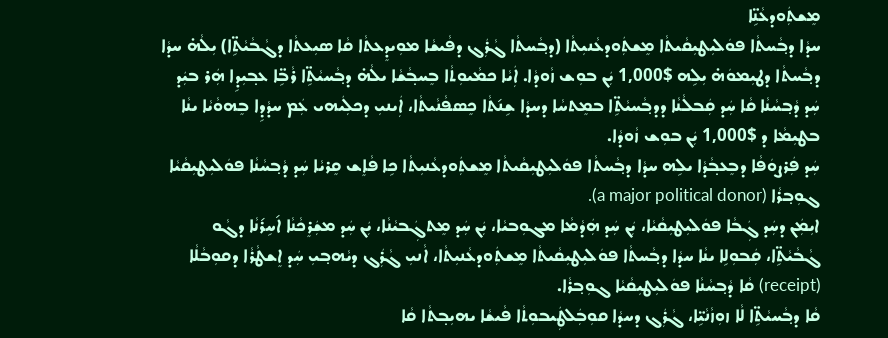ܡܸܫܬܲܘܕܥܵܢܹ̈ܐ
ܚܕܵܐ ܕܒ݂ܵܚܬܵܐ ܦܘܿܠܝܼܛܝܼܩܵܝܬܵܐ ܡܸܫܬܲܘܕܥܵܢܝܼܬܵܐ (ܕܒ݂ܵܚܬܵܐ ܓܵܪܲܓ ܕܦܵܝܫܵܐ ܡܘܼܝܕܸܥܬܵܐ ܩܵܐ ܣܝܼܥܬܵܐ ܕܓܵܒܵܝܵܬܹ̈ܐ) ܝܼܠܵܗ̇ ܚܕܵܐ ܕܒ݂ܵܚܬܵܐ ܕܛܝܼܡܘܿܗ̇ ܝܼܠܹܗ $1,000 ܝܲܢ ܒܘܼܫ ܙܵܘܕܵܐ. ܐܲܝܵܐ ܟܡܵܝܘܼܬܵܐ ܒܸܚܒ݂ܵܫܵܐ ܝܠܵܗ̇ ܕܒ݂ܵܚܝܵܬܹ̈ܐ ܪܵܒܹ̈ܐ ܥܒ݂ܝܼܕܹܐ ܗܲܪ ܒܝܲܕ ܚܲܕ ܕܵܒ݂ܚܵܢܵܐ ܩܵܐ ܚܲܕ ܩܲܒܠܵܢܵܐ ܕܕܒ݂ܵܚܝܵܬܹ̈ܐ ܒܡܸܬܚܵܐ ܕܚܕܵܐ ܫܹܢ݇ܬܵܐ ܟܸܣܦܵܢܵܝܬܵܐ، ܐܲܝܢܝܼ ܕܟܠܲܝܗܝ ܥܲܡ ܚܕܵܕܹܐ ܒܸܗܘܵܝܵܐ ܝܢܵܐ ܒܛܝܼܡܵܐ ܕ $1,000 ܝܲܢ ܒܘܼܫ ܙܵܘܕܵܐ.
ܚܲܕ ܦܲܪܨܘܿܦܵܐ ܕܒܸܥܒ݂ܵܕܵܐ ܝܠܹܗ ܚܕܵܐ ܕܒ݂ܵܚܬܵܐ ܦܘܿܠܝܼܛܝܼܩܵܝܬܵܐ ܡܸܫܬܲܘܕܥܵܢܝܼܬܵܐ ܟܹܐ ܦܵܐܸܫ ܩܸܪܝܵܐ ܚܲܕ ܕܵܒ݂ܚܵܢܵܐ ܦܘܿܠܝܼܛܝܼܩܵܝܵܐ ܓܘܼܒ݂ܪܵܐ (a major political donor).
ܐܝܼܡܲܢ ܕܚܲܕ ܓܲܒܵܐ ܦܘܿܠܝܼܛܝܼܩܵܝܵܐ، ܝܲܢ ܚܲܕ ܗܲܕܵܡܵܐ ܡܓܘܼܒܝܵܐ، ܝܲܢ ܚܲܕ ܡܸܬܓܲܒܝܵܢܵܐ، ܝܲܢ ܚܲܕ ܡܫܲܪܸܟܵܢܵܐ ܐ݇ܚܹܪ݇ܢܵܐ ܕܓܵܘ ܓܵܒܵܝܵܬܹ̈ܐ، ܩܲܒܘܼܠܹܐ ܝܢܵܐ ܚܕܵܐ ܕܒ݂ܵܚܬܵܐ ܦܘܿܠܝܼܛܝܼܩܵܝܬܵܐ ܡܸܫܬܲܘܕܥܵܢܝܼܬܵܐ، ܐܵܢܝܼ ܓܵܪܲܓ ܕܝܵܗܒ݂ܝܼ ܚܲܕ ܐܸܫܛܵܪܵܐ ܕܩܘܼܒܵܠܵܐ (receipt) ܩܵܐ ܕܵܒ݂ܚܵܢܵܐ ܦܘܿܠܝܼܛܝܼܩܵܝܵܐ ܓܘܼܒ݂ܪܵܐ.
ܩܵܐ ܕܒ݂ܵܚܝܵܬܹ̈ܐ ܠܵܐ ܙܘܼܙܵܢܵܝܹ̈ܐ، ܓܵܪܲܓ ܕܚܕܵܐ ܩܘܼܒܲܠܛܲܝܒܘܼܬܵܐ ܦܵܝܫܵܐ ܝܗܝܼܒ݂ܬܵܐ ܩܵܐ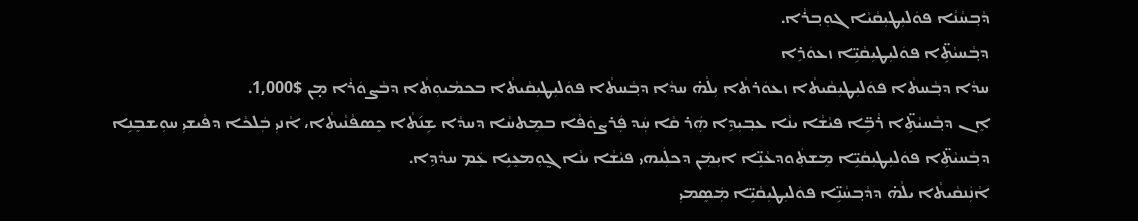ܕܵܒ݂ܚܵܢܵܐ ܦܘܿܠܝܼܛܝܼܩܵܝܵܐ ܓܘܼܒ݂ܪܵܐ.
ܕܒ݂ܵܚܝܵܬܹ̈ܐ ܦܘܿܠܝܼܛܝܼܩܵܝܹ̈ܐ ܙܥܘܿܪܹܐ
ܚܕܵܐ ܕܒ݂ܵܚܬܵܐ ܦܘܿܠܝܼܛܝܼܩܵܝܬܵܐ ܙܥܘܿܪܬܵܐ ܝܼܠܵܗ̇ ܚܕܵܐ ܕܒ݂ܵܚܬܵܐ ܦܘܿܠܝܼܛܝܼܩܵܝܬܵܐ ܒܟܡܵܝܘܼܬܵܐ ܕܒܵܨܘܿܪܵܐ ܡ̣ܢ $1,000.
ܐܸܢ ܕܒ݂ܵܚܝܵܬܹ̈ܐ ܪܵܒܹ̈ܐ ܦܝܵܫܵܐ ܝܢܵܐ ܥܒ݂ܝܼܕܹܐ ܗܲܪ ܩܵܐ ܚܲܕ ܦܲܪܨܘܿܦܵܐ ܒܡܸܬܚܵܐ ܕܚܕܵܐ ܫܹܢ݇ܬܵܐ ܟܸܣܦܵܢܵܝܬܵܐ، ܐܵܢܝܼ ܒܲܠܟܵܐ ܕܦܵܝܫܝܼ ܚܘܼܫܒܸܢܹܐ ܕܒ݂ܵܚܝܵܬܹ̈ܐ ܦܘܿܠܝܼܛܝܼܩܵܝܹ̈ܐ ܡܸܫܬܲܘܕܥܵܢܹ̈ܐ ܐܝܼܡܲܢ ܕܟܠܲܝܗܝ ܦܝܵܫܵܐ ܝܢܵܐ ܓ̰ܘܼܡܥܸܝܹܐ ܥܲܡ ܚܕܵܕܹܐ.
ܐܵܢܲܢܩܵܝܬܵܐ ܝܠܵܗ̇ ܕܕܵܒ݂ܚܵܢܹ̈ܐ ܦܘܿܠܝܼܛܝܼܩܵܝܹ̈ܐ ܡܲܣܸܡܝܼ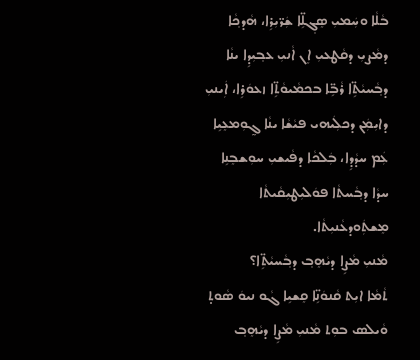ܒܵܠܵܐ ܘܚܲܡܝܼ ܣܸܓ݂ܠܹ̈ܐ ܫܲܪ̈ܝܼܪܹܐ، ܗܵܕܟ݂ܵܐ ܕܡܵܨܝܼ ܕܩܵܛܥܝܼ ܐܸܢ ܐܵܢܝܼ ܥܒ݂ܝܼܕܹܐ ܝܢܵܐ ܕܒ݂ܵܚܝܵܬܹ̈ܐ ܪܵܒܹ̈ܐ ܒܟܡܵܝܘܵܬܹ̈ܐ ܙܥܘܿܪܹܐ، ܐܲܝܢܝܼ ܕܐܝܼܡܲܢ ܕܟܠܲܝܗܝ ܦܝܵܫܵܐ ܝܢܵܐ ܓ̰ܘܼܡܥܸܝܹܐ ܥܲܡ ܚܕܵܕܹܐ، ܒܲܠܟܵܐ ܕܦܵܝܫܝܼ ܚܘܼܫܒܸܢܹܐ ܚܕܵܐ ܕܒ݂ܵܚܬܵܐ ܦܘܿܠܝܼܛܝܼܩܵܝܬܵܐ ܡܸܫܬܲܘܕܥܵܢܝܼܬܵܐ.
ܡܵܢܝܼ ܡܵܨܹܐ ܕܝܵܗܸܒ݂ ܕܒ݂ܵܚܝܵܬܹ̈ܐ؟
ܬܵܡܵܐ ܐܝܼܬ ܩܵܢܘܿܢܹ̈ܐ ܩܸܫܝܹܐ ܓܵܘ ܢܝܘܿ ܣܵܘܬ̣ ܘܵܝܠܣ ܒܘܼܬ ܡܵܢܝܼ ܡܵܨܹܐ ܕܝܵܗܸܒ݂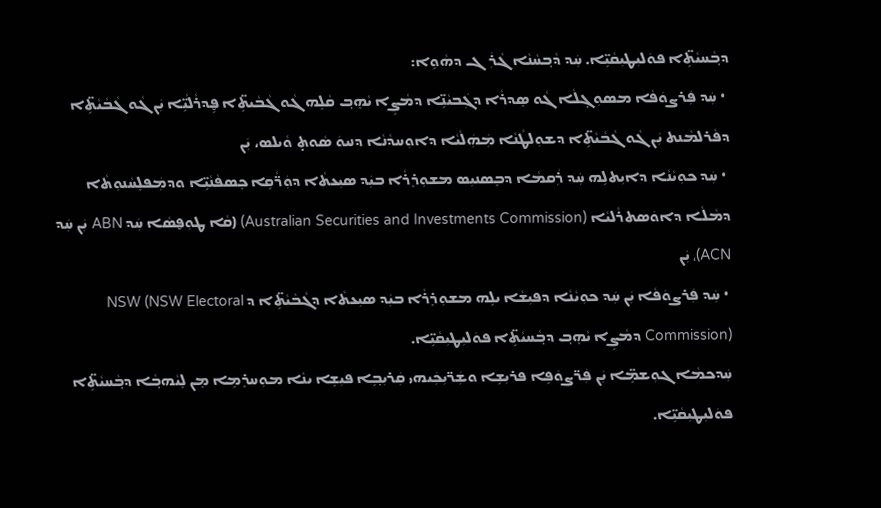ܕܒ݂ܵܚܝܵܬܹ̈ܐ ܦܘܿܠܝܼܛܝܼܩܵܝܹ̈ܐ. ܚܲܕ ܕܵܒ݂ܚܵܢܵܐ ܓܵܪܲܓ ܕܗܵܘܹܐ:
 • ܚܲܕ ܦܲܪܨܘܿܦܵܐ ܡܣܘܼܓ݂ܠܵܐ ܓܵܘ ܣܸܕܪܵܐ ܕܓܲܒܝܵܢܹ̈ܐ ܕܡܵܨܹܐ ܝܵܗܸܒ݂ ܩܵܠܹܗ ܓܵܘ ܓܵܒܵܝܬܹ̈ܐ ܦ̮ܹܕܪܵܠܵܝܹ̈ܐ ܝܲܢ ܓܵܘ ܓܵܒܵܝܵܬܹ̈ܐ ܕܦܵܪܠܡܵܢܬ ܝܲܢ ܓܵܘ ܓܵܒܵܝܵܬܹ̈ܐ ܕܫܘܼܠܛܵܢܵܐ ܡܲܗܲܠܵܝܵܐ ܕܐܘܼܚܕܵܢܵܐ ܕܢܝܘܿ ܣܵܘܬ̣ ܘܵܝܠܣ، ܝܲܢ
 • ܚܲܕ ܟܘܼܝܵܢܵܐ ܕܐܝܼܬܠܹܗ ܚܲܕ ܪܲܩܡܵܐ ܕܒܸܣܢܝܼܣ ܡܫܘܼܪܸܪܵܐ ܒܝܲܕ ܣܝܼܥܬܵܐ ܕܘܲܪ̈ܵܩܹܐ ܟܸܣܦܵܢܵܝܹ̈ܐ ܘܕܡܲܦܠܸܚܵܢܘܼܬܵܐ ܕܡܵܠܵܐ ܕܐܘܿܣܬܪܵܠܝܵܐ (Australian Securities and Investments Commission) (ܩܵܐ ܛܘܼܦ̮ܣܵܐ ܚܲܕ ABN ܝܲܢ ܚܲܕ ACN)، ܝܲܢ
 • ܚܲܕ ܦܲܪܨܘܿܦܵܐ ܝܲܢ ܚܲܕ ܟܘܼܝܵܢܵܐ ܕܦܝܼܫܵܐ ܝܠܹܗ ܡܫܘܼܪܸܪܵܐ ܒܝܲܕ ܣܝܼܥܬܵܐ ܕܓܵܒܵܝܵܬܹ̈ܐ ܕ NSW (NSW Electoral Commission) ܕܡܵܨܹܐ ܝܵܗܸܒ݂ ܕܒ݂ܵܚܝܵܬܹ̈ܐ ܦܘܿܠܝܼܛܝܼܩܵܝܹ̈ܐ.
ܚܲܕܟܡܵܐ ܓܘܼܫܡܹ̈ܐ ܝܲܢ ܦܲܪ̈ܨܘܿܦܹܐ ܦܪܝܼܫܹܐ ܘܫܲܪ̈ܝܼܟܲܝܗܝ ܩܲܪܝܼܒ݂ܹܐ ܦܝܼܫܹܐ ܝܢܵܐ ܡܘܼܚܪܸܡܹܐ ܡܸܢ ܠܸܝܵܗܒ݂ܵܐ ܕܒ݂ܵܚܝܵܬܹ̈ܐ ܦܘܿܠܝܼܛܝܼܩܵܝܹ̈ܐ.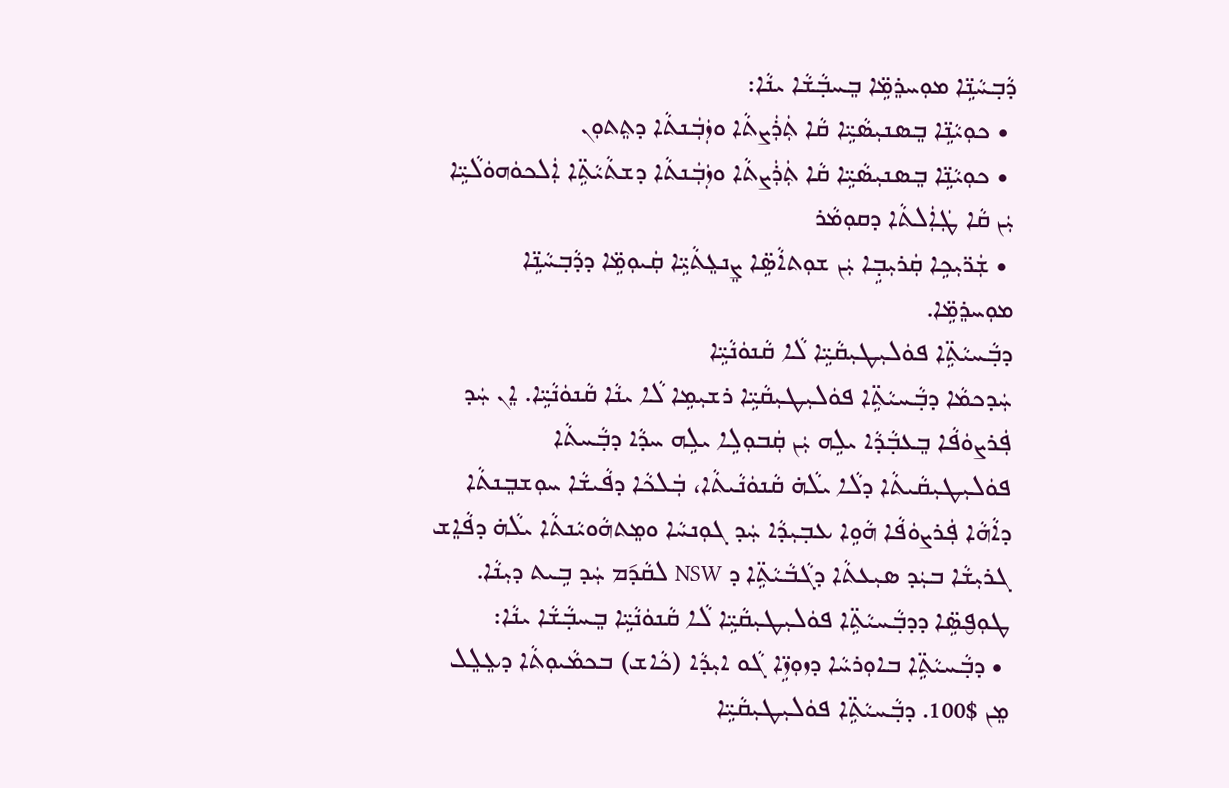ܕܵܒ݂ܚܵܢܹ̈ܐ ܡܘܼܚܪܸܡܹ̈ܐ ܒܸܚܒ݂ܵܫܵܐ ܝܢܵܐ:
 • ܟܘܼܝܵܢܹ̈ܐ ܒܸܣܢܝܼܣܵܝܹ̈ܐ ܩܵܐ ܬܲܪܲܨܬܵܐ ܘܙܲܒܲܢܬܵܐ ܕܬܸܬܘܼܢ
 • ܟܘܼܝܵܢܹ̈ܐ ܒܸܣܢܝܼܣܵܝܹ̈ܐ ܩܵܐ ܬܲܪܲܨܬܵܐ ܘܙܲܒܲܢܬܵܐ ܕܫܬܵܝܵܬܹ̈ܐ ܐܲܠܟܘܿܗܘܿܠܵܝܹ̈ܐ ܝܲܢ ܩܵܐ ܛܲܐܲܠܬܵܐ ܕܩܘܼܡܵܪ
 • ܫܲܪ̈ܝܼܟܹܐ ܩܲܪܝܼܒ݂ܹܐ ܝܲܢ ܫܘܼܬܐܵܣܹ̈ܐ ܨܸܢܥܸܬܵܝܹ̈ܐ ܩܲܝܘܼܡܹ̈ܐ ܕܕܵܒ݂ܚܵܢܹ̈ܐ ܡܘܼܚܪܸܡܹ̈ܐ.
ܕܒ݂ܵܚܝܵܬܹ̈ܐ ܦܘܿܠܝܼܛܝܼܩܵܝܹ̈ܐ ܠܵܐ ܩܵܢܘܿܢܵܝܹ̈ܐ
ܚܲܕܟܡܵܐ ܕܒ݂ܵܚܝܵܬܹ̈ܐ ܦܘܿܠܝܼܛܝܼܩܵܝܹ̈ܐ ܪܫܝܼܡܹܐ ܠܵܐ ܝܢܵܐ ܩܵܢܘܿܢܵܝܹ̈ܐ. ܐܸܢ ܚܲܕ ܦܲܪܨܘܿܦܵܐ ܒܸܥܒ݂ܵܕܵܐ ܝܠܹܗ ܝܲܢ ܩܲܒܘܼܠܹܐ ܝܠܹܗ ܚܕܵܐ ܕܒ݂ܵܚܬܵܐ ܦܘܿܠܝܼܛܝܼܩܵܝܬܵܐ ܕܠܵܐ ܝܠܵܗ̇ ܩܵܢܘܿܢܵܝܬܵܐ، ܒܲܠܟܵܐ ܕܦܵܝܫܵܐ ܚܘܼܫܒܸܢܬܵܐ ܕܐܵܗܵܐ ܦܲܪܨܘܿܦܵܐ ܗܵܘܹܐ ܥܒ݂ܝܼܕܵܐ ܚܲܕ ܓܘܼܢܚܵܐ ܘܡܸܬܗܵܘܝܵܢܬܵܐ ܝܠܵܗ̇ ܕܦܵܐܸܫ ܓܪܝܼܫܵܐ ܒܝܲܕ ܣܝܼܥܬܵܐ ܕܓܵܒܵܝܵܬܹ̈ܐ ܕ NSW ܠܩܵܕ݇ܡ ܚܲܕ ܒܹܝܬ ܕܝܼܢܵܐ.
ܛܘܼܦ̮ܣܹ̈ܐ ܕܕܒ݂ܵܚܝܵܬܹ̈ܐ ܦܘܿܠܝܼܛܝܼܩܵܝܹ̈ܐ ܠܵܐ ܩܵܢܘܿܢܵܝܹ̈ܐ ܒܸܚܒ݂ܵܫܵܐ ܝܢܵܐ:
 • ܕܒ݂ܵܚܝܵܬܹ̈ܐ ܒܐܘܼܪܚܵܐ ܕܙܘܼܙܹ̈ܐ ܓܵܘ ܐܝܼܕܵܐ (ܟܵܐܫ) ܒܟܡܵܝܘܼܬܵܐ ܕܥܸܠܸܠ ܡܸܢ $100. ܕܒ݂ܵܚܝܵܬܹ̈ܐ ܦܘܿܠܝܼܛܝܼܩܵܝܹ̈ܐ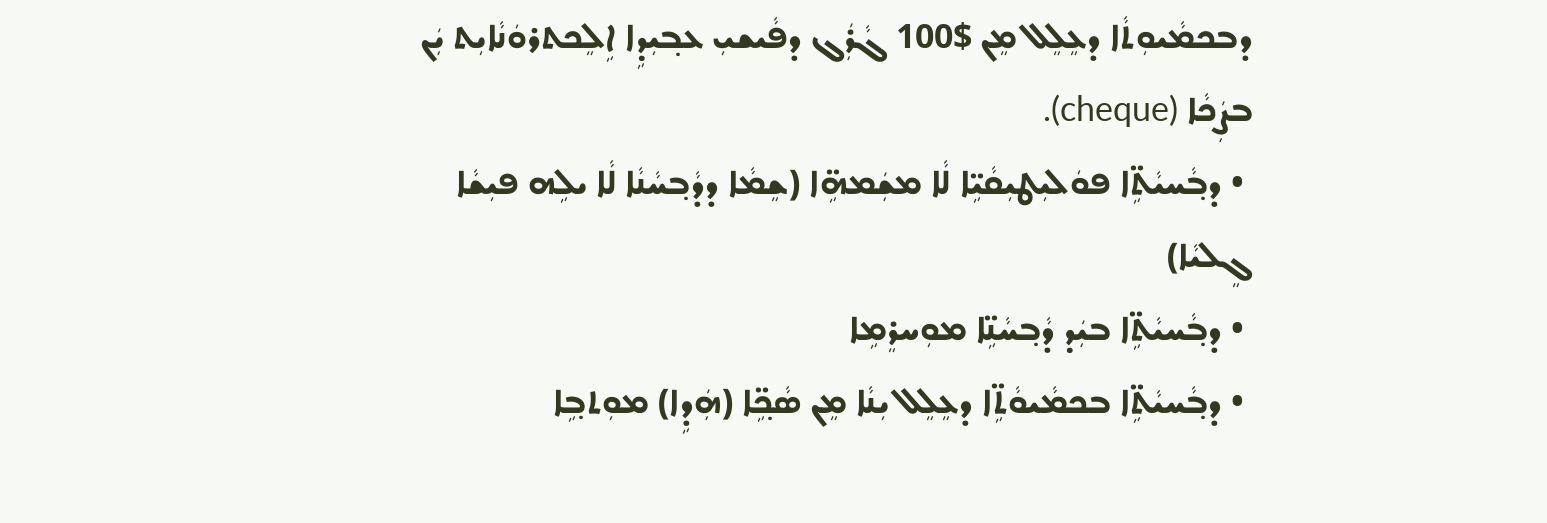ܕܒܟܡܵܝܘܼܬܵܐ ܕܥܸܠܸܠ ܡܸܢ $100 ܓܵܪܲܓ ܕܦܵܝܫܝܼ ܥܒ݂ܝܼܕܹܐ ܐܹܠܸܟܬܪܘܿܢܵܐܝܼܬ ܝܲܢ ܒܨܲܟܵܐ (cheque).
 • ܕܒ݂ܵܚܝܵܬܹ̈ܐ ܦܘܿܠܝܼܛܝܼܩܵܝܹ̈ܐ ܠܵܐ ܡܫܲܡܗܹ̈ܐ (ܫܸܡܵܐ ܕܕܵܒ݂ܚܵܢܵܐ ܠܵܐ ܝܠܹܗ ܦܝܼܫܵܐ ܓܸܠܝܵܐ)
 • ܕܒ݂ܵܚܝܵܬܹ̈ܐ ܒܝܲܕ ܕܵܒ݂ܚܵܢܹ̈ܐ ܡܘܼܚܪܸܡܹܐ
 • ܕܒ݂ܵܚܝܵܬܹ̈ܐ ܒܟܡܵܝܘܵܬܹ̈ܐ ܕܥܸܠܸܠ ܝܼܢܵܐ ܡܸܢ ܣܵܟ݂ܹ̈ܐ (ܗܲܕܹܐ) ܡܘܼܬܒ݂ܹܐ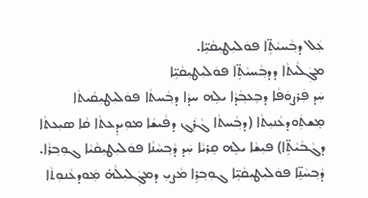ܥܲܠ ܕܒ݂ܵܚܝܵܬܹ̈ܐ ܦܘܿܠܝܼܛܝܼܩܵܝܹ̈ܐ.
ܡܓܲܠܵܝܬܵܐ ܕܕܒ݂ܵܚܝܵܬܹ̈ܐ ܦܘܿܠܝܼܛܝܼܩܵܝܹ̈ܐ
ܚܲܕ ܦܲܪܨܘܿܦܵܐ ܕܒܸܥܒ݂ܵܕܵܐ ܝܠܹܗ ܚܕܵܐ ܕܒ݂ܵܚܬܵܐ ܦܘܿܠܝܼܛܝܼܩܵܝܬܵܐ ܡܸܫܬܲܘܕܥܵܢܝܼܬܵܐ (ܕܒ݂ܵܚܬܵܐ ܓܵܪܲܓ ܕܦܵܝܫܵܐ ܡܘܼܝܕܸܥܬܵܐ ܩܵܐ ܣܝܼܥܬܵܐ ܕܓܵܒܵܝܵܬܹ̈ܐ) ܦܝܼܫܵܐ ܝܠܹܗ ܩܸܪܝܵܐ ܚܲܕ ܕܵܒ݂ܚܵܢܵܐ ܦܘܿܠܝܼܛܝܼܩܵܝܵܐ ܓܘܼܒ݂ܪܵܐ. ܕܵܒ݂ܚܵܢܹ̈ܐ ܦܘܿܠܝܼܛܝܼܩܵܝܹ̈ܐ ܓܘܼܒ݂ܪܹܐ ܡܵܨܝܼ ܕܡܓܲܠܝܼܠܵܗ̇ ܡܲܘܕܥܵܢܘܼܬܵܐ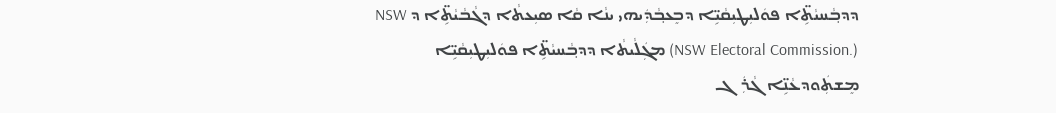ܕܕܒ݂ܵܚܝܵܬܹ̈ܐ ܦܘܿܠܝܼܛܝܼܩܵܝܹ̈ܐ ܕܒܸܥܒ݂ܵܕܲܝܗܝ ܝܢܵܐ ܩܵܐ ܣܝܼܥܬܵܐ ܕܓܵܒܵܝܵܬܹ̈ܐ ܕ NSW (NSW Electoral Commission.) ܡܓܲܠܵܝܬܵܐ ܕܕܒ݂ܵܚܝܵܬܹ̈ܐ ܦܘܿܠܝܼܛܝܼܩܵܝܹ̈ܐ ܡܸܫܬܲܘܕܥܵܢܹ̈ܐ ܓܵܪܲܓ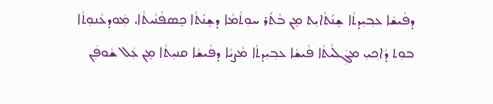ܕܦܵܝܫܵܐ ܥܒ݂ܝܼܕܬܵܐ ܫܹܢ݇ܬܵܐܝܼܬ ܡܸܢ ܒܵܬ݇ܪ ܚܘܼܬܵܡܵܐ ܕܫܹܢ݇ܬܵܐ ܟܸܣܦܵܢܵܝܬܵܐ. ܡܲܘܕܥܵܢܘܼܬܵܐ ܒܘܼܬ ܕܵܐܟ݂ܝܼ ܡܓܲܠܵܝܬܵܐ ܦܵܝܫܵܐ ܥܒ݂ܝܼܕܬܵܐ ܡܵܨܝܵܐ ܕܦܵܝܫܵܐ ܩܢܝܼܬܵܐ ܡܸܢ ܥܲܠ ܫܵܘܦܲܢ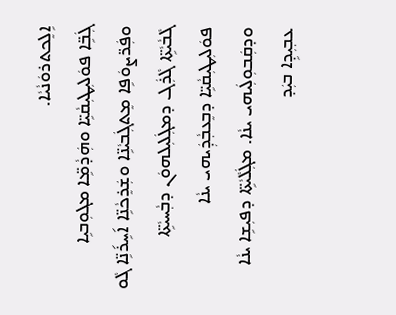ܐܹܠܸܟܬܪܘܿܢܵܝܵܐ.
ܓܲܒܹ̈ܐ ܦܘܿܠܝܼܛܝܼܩܵܝܹ̈ܐ ܘܗܲܕܵܡܹ̈ܐ ܡܓܘܼܒܝܹܐ ܘܦܲܪ̈ܨܘܿܦܹܐ ܡܸܬܓܲܒܝܵܢܹ̈ܐ ܘܫܲܪܸܟܵܢܹ̈ܐ ܐ݇ܚܹܪ݇ܢܹ̈ܐ ܓܵܘ ܓܵܒܵܝܵܬܹ̈ܐ ܓܵܪܲܓ ܕܡܓܲܠܝܼܠܗܘܿܢ ܕܒ݂ܵܚܝܵܬܹ̈ܐ ܦܘܿܠܝܼܛܝܼܩܵܝܹ̈ܐ ܕܒܸܥܒ݂ܵܕܲܝܗܝ ܝܢܵܐ ܘܕܩܲܒܘܼܠܲܝܗܝ ܝܢܵܐ. ܡܓܲܠܵܝܵܬܹ̈ܐ ܕܦܝܼܫܹܐ ܝܢܵܐ ܥܒ݂ܝܼܕܹܐ ܒܝܲܕ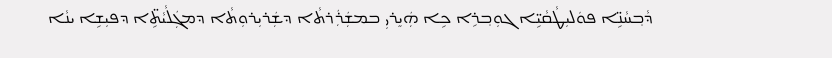ܕܵܒ݂ܚܵܢܹ̈ܐ ܦܘܿܠܝܼܛܵܩܵܝܹ̈ܐ ܓܘܼܒ݂ܪܹܐ ܟܹܐ ܗܲܝܸܪܝܼ ܒܡܫܲܪܲܪܬܵܐ ܕܫܲܪܝܼܪܘܼܬܵܐ ܕܡܓܲܠܵܝܵܬܹ̈ܐ ܕܦܝܼܫܹܐ ܝܢܵܐ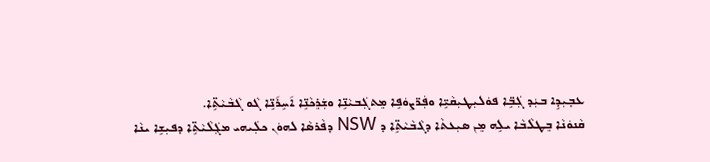ܥܒ݂ܝܼܕܹܐ ܒܝܲܕ ܓܲܒܹ̈ܐ ܦܘܿܠܝܼܛܝܼܩܵܝܹ̈ܐ ܘܦܲܪ̈ܨܘܿܦܹܐ ܡܸܬܓܲܒܝܵܢܹ̈ܐ ܘܫܲܪܸܟܵܢܹ̈ܐ ܐ݇ܚܹܪ݇ܢܹ̈ܐ ܓܵܘ ܓܵܒܵܝܵܬܹ̈ܐ.
ܩܵܢܘܿܢܵܐ ܒܸܛܠܵܒܵܐ ܝܠܹܗ ܡܸܢ ܣܝܼܥܬܵܐ ܕܓܵܒܵܝܵܬܹ̈ܐ ܕ NSW ܕܦܵܪܣܵܐ ܠܗܘܿܢ ܟܠܲܝܗܝ ܡܓܲܠܵܝܵܬܹ̈ܐ ܕܦܝܼܫܹܐ ܝܢܵܐ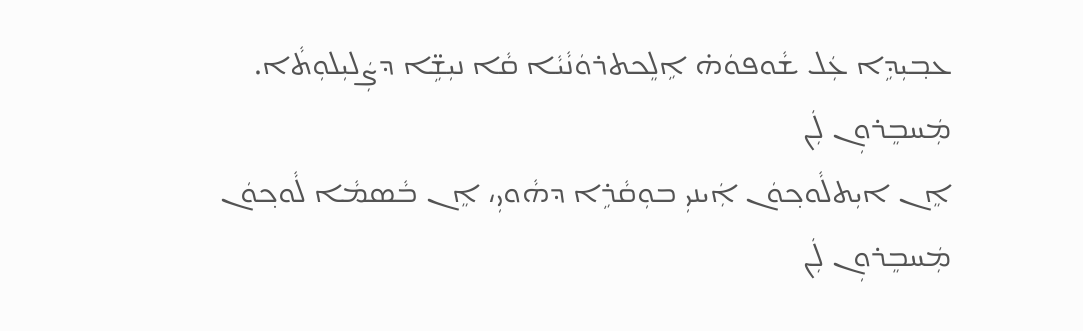ܥܒ݂ܝܼܕܹܐ ܥܲܠ ܫܵܘܦܘܿܗ̇ ܐܹܠܸܟܬܪܘܿܢܵܝܵܐ ܩܵܐ ܢܝܼܫܹ̈ܐ ܕܨܲܠܝܼܠܘܼܬܵܐ.
ܡܲܚܒܸܪܘܼܢ ܠܲܢ
ܐܸܢ ܐܝܼܬܠܵܘܟ݂ܘܿܢ ܐܲܝܢܝܼ ܒܘܼܩܵܪܹܐ ܕܗܵܘܝܼ، ܐܸܢ ܒܵܣܡܵܐ ܠܵܘܟ݂ܘܿܢ ܡܲܚܒܸܪܘܼܢ ܠܲܢ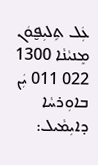ܥܲܠ ܬܹܠܝܼܦ̮ܘܿܢ ܡܸܢܝܵܢܵܐ 1300 022 011 ܝܲܢ ܒܐܘܼܪܚܵܐ ܕܐܝܼܡܵܝܠ: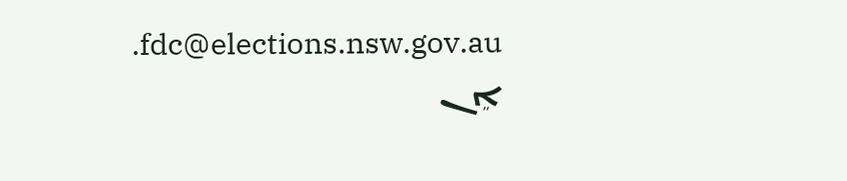fdc@elections.nsw.gov.au. ܐܸܢ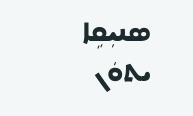ܣܢܝܼܩܹܐ ܝܬܘܿܢ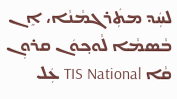ܠܚܲܕ ܡܬܲܪܓܡܵܢܵܐ، ܐܸܢ ܒܵܣܡܵܐ ܠܵܘܟ݂ܘܿܢ ܩܪܘܼܢ ܩܵܐ TIS National ܥܲܠ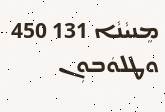ܡܸܢܝܵܢܵܐ 131 450 ܘܛܠܘܿܒܘܼܢ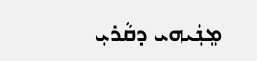ܡܸܢܲܝܗܝ ܕܩܵܪܝܼ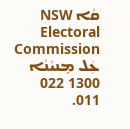ܩܵܐ NSW Electoral Commission ܥܲܠ ܡܸܢܝܵܢܵܐ 1300 022 011.